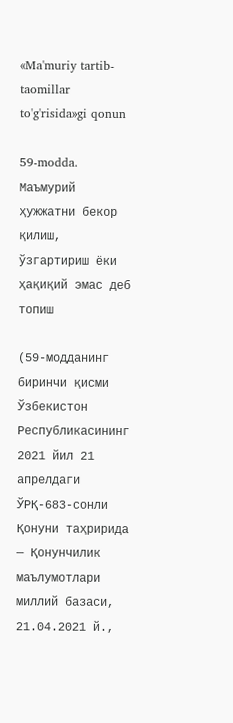«Ma'muriy tartib-taomillar to'g'risida»gi qonun

59-modda. Маъмурий ҳужжатни бекор қилиш, ўзгартириш ёки ҳақиқий эмас деб топиш

(59-модданинг биринчи қисми Ўзбекистон Республикасининг 2021 йил 21 апрелдаги ЎРҚ-683-сонли Қонуни таҳририда — Қонунчилик маълумотлари миллий базаси, 21.04.2021 й.,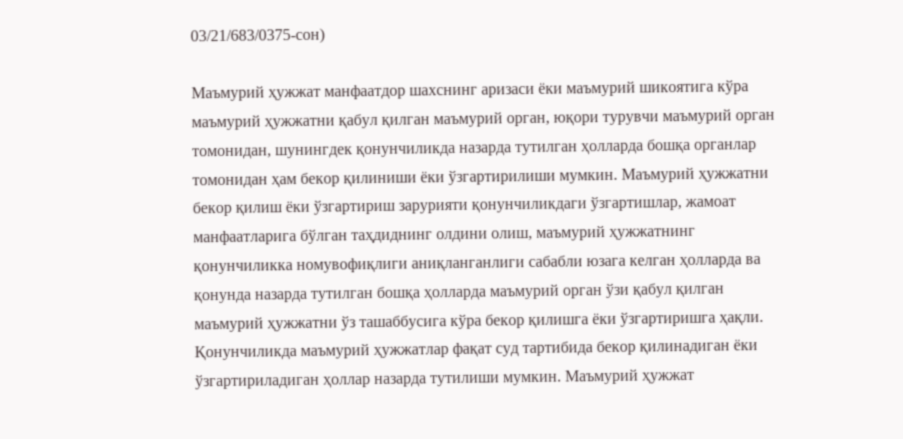03/21/683/0375-сон)

Маъмурий ҳужжат манфаатдор шахснинг аризаси ёки маъмурий шикоятига кўра маъмурий ҳужжатни қабул қилган маъмурий орган, юқори турувчи маъмурий орган томонидан, шунингдек қонунчиликда назарда тутилган ҳолларда бошқа органлар томонидан ҳам бекор қилиниши ёки ўзгартирилиши мумкин. Маъмурий ҳужжатни бекор қилиш ёки ўзгартириш зарурияти қонунчиликдаги ўзгартишлар, жамоат манфаатларига бўлган таҳдиднинг олдини олиш, маъмурий ҳужжатнинг қонунчиликка номувофиқлиги аниқланганлиги сабабли юзага келган ҳолларда ва қонунда назарда тутилган бошқа ҳолларда маъмурий орган ўзи қабул қилган маъмурий ҳужжатни ўз ташаббусига кўра бекор қилишга ёки ўзгартиришга ҳақли. Қонунчиликда маъмурий ҳужжатлар фақат суд тартибида бекор қилинадиган ёки ўзгартириладиган ҳоллар назарда тутилиши мумкин. Маъмурий ҳужжат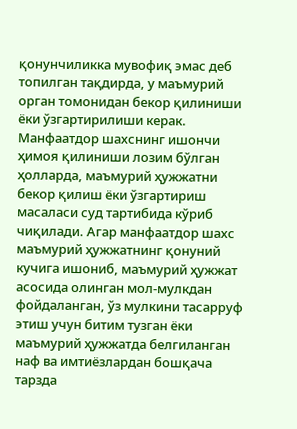қонунчиликка мувофиқ эмас деб топилган тақдирда, у маъмурий орган томонидан бекор қилиниши ёки ўзгартирилиши керак. Манфаатдор шахснинг ишончи ҳимоя қилиниши лозим бўлган ҳолларда, маъмурий ҳужжатни бекор қилиш ёки ўзгартириш масаласи суд тартибида кўриб чиқилади. Агар манфаатдор шахс маъмурий ҳужжатнинг қонуний кучига ишониб, маъмурий ҳужжат асосида олинган мол-мулкдан фойдаланган, ўз мулкини тасарруф этиш учун битим тузган ёки маъмурий ҳужжатда белгиланган наф ва имтиёзлардан бошқача тарзда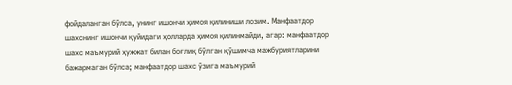фойдаланган бўлса, унинг ишончи ҳимоя қилиниши лозим. Манфаатдор шахснинг ишончи қуйидаги ҳолларда ҳимоя қилинмайди, агар: манфаатдор шахс маъмурий ҳужжат билан боғлиқ бўлган қўшимча мажбуриятларини бажармаган бўлса; манфаатдор шахс ўзига маъмурий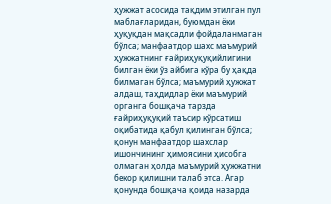ҳужжат асосида тақдим этилган пул маблағларидан, буюмдан ёки ҳуқуқдан мақсадли фойдаланмаган бўлса; манфаатдор шахс маъмурий ҳужжатнинг ғайриҳуқуқийлигини билган ёки ўз айбига кўра бу ҳақда билмаган бўлса; маъмурий ҳужжат алдаш, таҳдидлар ёки маъмурий органга бошқача тарзда ғайриҳуқуқий таъсир кўрсатиш оқибатида қабул қилинган бўлса; қонун манфаатдор шахслар ишончининг ҳимоясини ҳисобга олмаган ҳолда маъмурий ҳужжатни бекор қилишни талаб этса. Агар қонунда бошқача қоида назарда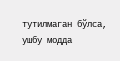тутилмаган бўлса, ушбу модда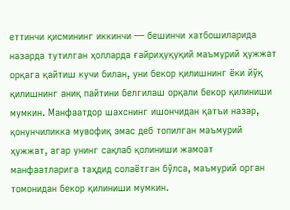еттинчи қисмининг иккинчи — бешинчи хатбошиларида назарда тутилган ҳолларда ғайриҳуқуқий маъмурий ҳужжат орқага қайтиш кучи билан, уни бекор қилишнинг ёки йўқ қилишнинг аниқ пайтини белгилаш орқали бекор қилиниши мумкин. Манфаатдор шахснинг ишончидан қатъи назар, қонунчиликка мувофиқ эмас деб топилган маъмурий ҳужжат, агар унинг сақлаб қолиниши жамоат манфаатларига таҳдид солаётган бўлса, маъмурий орган томонидан бекор қилиниши мумкин.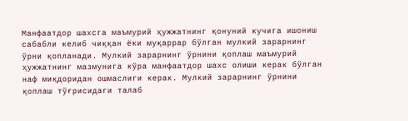Манфаатдор шахсга маъмурий ҳужжатнинг қонуний кучига ишониш сабабли келиб чиққан ёки муқаррар бўлган мулкий зарарнинг ўрни қопланади. Мулкий зарарнинг ўрнини қоплаш маъмурий ҳужжатнинг мазмунига кўра манфаатдор шахс олиши керак бўлган наф миқдоридан ошмаслиги керак. Мулкий зарарнинг ўрнини қоплаш тўғрисидаги талаб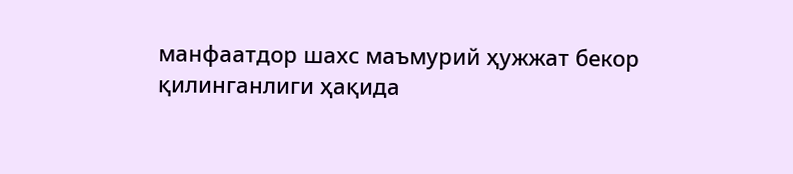манфаатдор шахс маъмурий ҳужжат бекор қилинганлиги ҳақида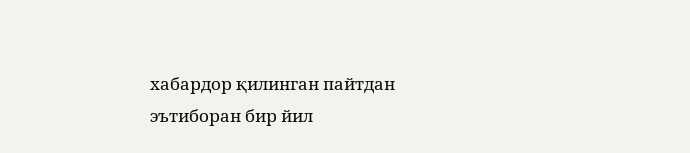хабардор қилинган пайтдан эътиборан бир йил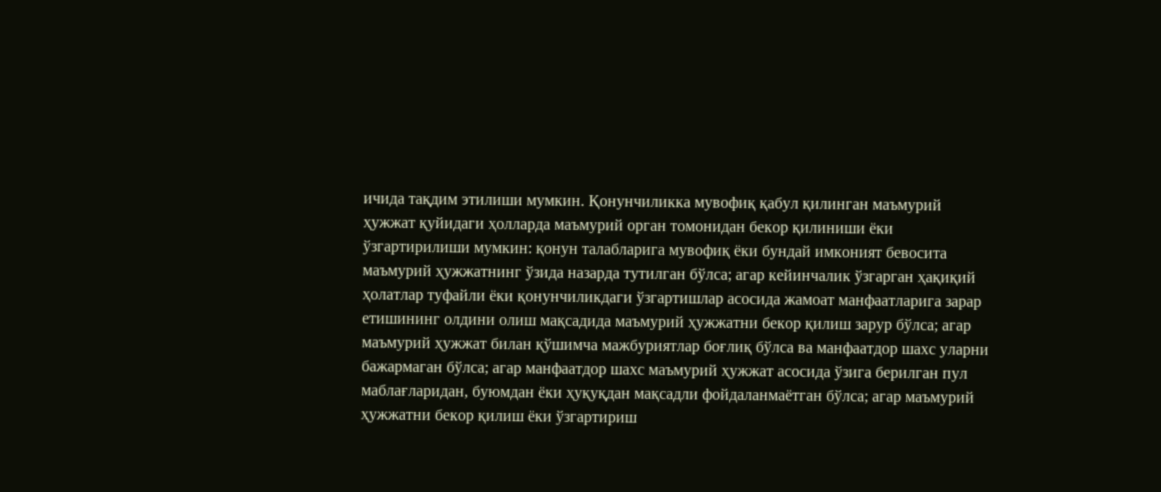ичида тақдим этилиши мумкин. Қонунчиликка мувофиқ қабул қилинган маъмурий ҳужжат қуйидаги ҳолларда маъмурий орган томонидан бекор қилиниши ёки ўзгартирилиши мумкин: қонун талабларига мувофиқ ёки бундай имконият бевосита маъмурий ҳужжатнинг ўзида назарда тутилган бўлса; агар кейинчалик ўзгарган ҳақиқий ҳолатлар туфайли ёки қонунчиликдаги ўзгартишлар асосида жамоат манфаатларига зарар етишининг олдини олиш мақсадида маъмурий ҳужжатни бекор қилиш зарур бўлса; агар маъмурий ҳужжат билан қўшимча мажбуриятлар боғлиқ бўлса ва манфаатдор шахс уларни бажармаган бўлса; агар манфаатдор шахс маъмурий ҳужжат асосида ўзига берилган пул маблағларидан, буюмдан ёки ҳуқуқдан мақсадли фойдаланмаётган бўлса; агар маъмурий ҳужжатни бекор қилиш ёки ўзгартириш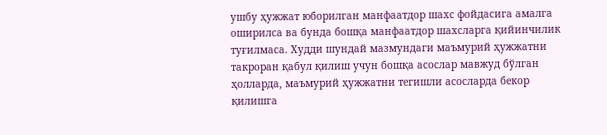ушбу ҳужжат юборилган манфаатдор шахс фойдасига амалга оширилса ва бунда бошқа манфаатдор шахсларга қийинчилик туғилмаса. Худди шундай мазмундаги маъмурий ҳужжатни такроран қабул қилиш учун бошқа асослар мавжуд бўлган ҳолларда, маъмурий ҳужжатни тегишли асосларда бекор қилишга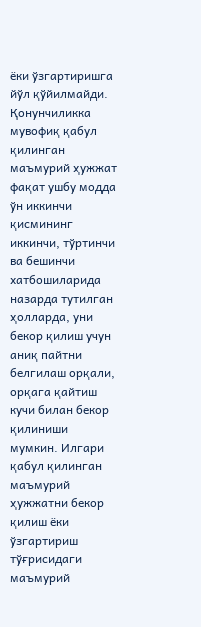ёки ўзгартиришга йўл қўйилмайди. Қонунчиликка мувофиқ қабул қилинган маъмурий ҳужжат фақат ушбу модда ўн иккинчи қисмининг иккинчи, тўртинчи ва бешинчи хатбошиларида назарда тутилган ҳолларда, уни бекор қилиш учун аниқ пайтни белгилаш орқали, орқага қайтиш кучи билан бекор қилиниши мумкин. Илгари қабул қилинган маъмурий ҳужжатни бекор қилиш ёки ўзгартириш тўғрисидаги маъмурий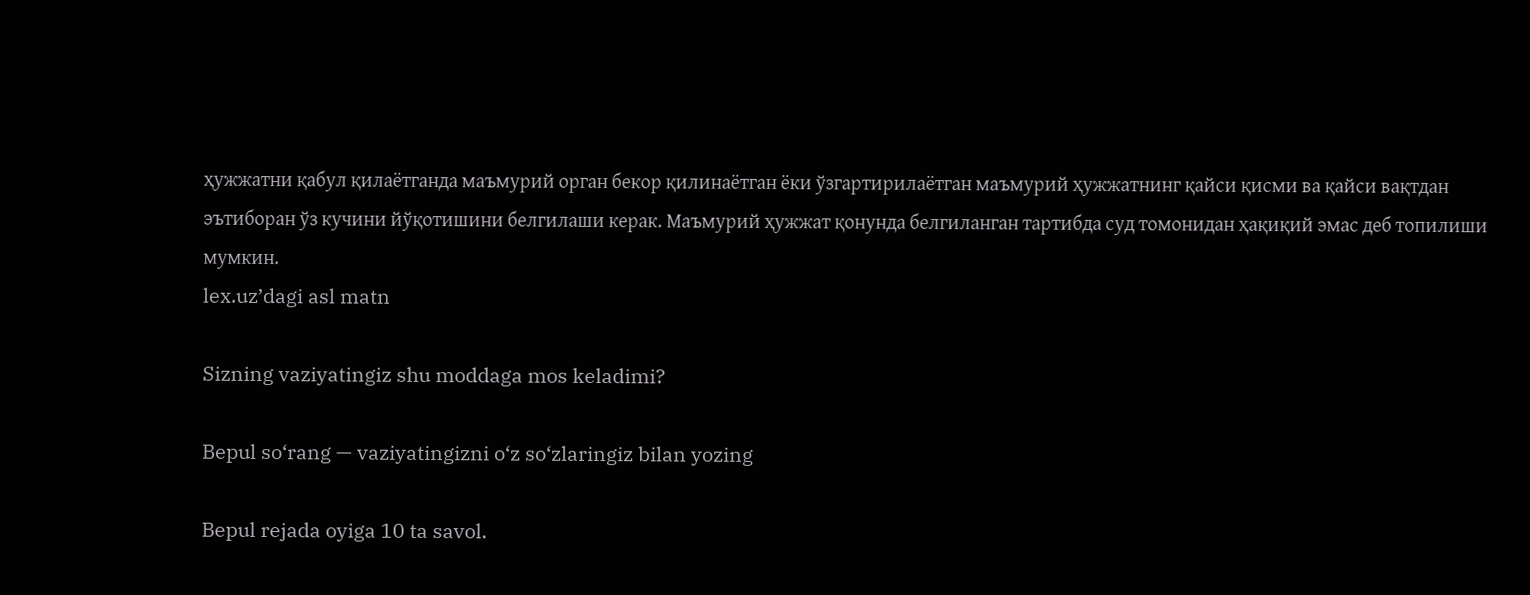ҳужжатни қабул қилаётганда маъмурий орган бекор қилинаётган ёки ўзгартирилаётган маъмурий ҳужжатнинг қайси қисми ва қайси вақтдан эътиборан ўз кучини йўқотишини белгилаши керак. Маъмурий ҳужжат қонунда белгиланган тартибда суд томонидан ҳақиқий эмас деб топилиши мумкин.
lex.uz’dagi asl matn

Sizning vaziyatingiz shu moddaga mos keladimi?

Bepul so‘rang — vaziyatingizni o‘z so‘zlaringiz bilan yozing

Bepul rejada oyiga 10 ta savol.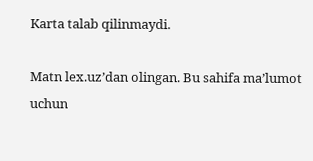Karta talab qilinmaydi.

Matn lex.uz’dan olingan. Bu sahifa ma’lumot uchun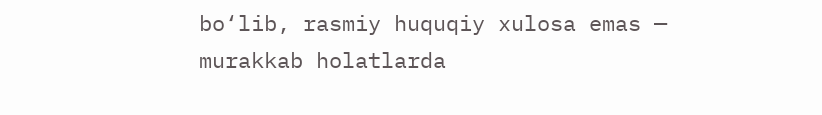bo‘lib, rasmiy huquqiy xulosa emas — murakkab holatlarda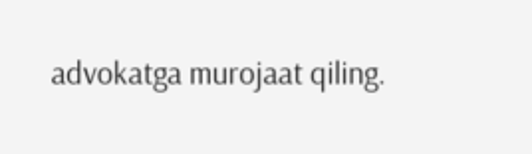advokatga murojaat qiling.